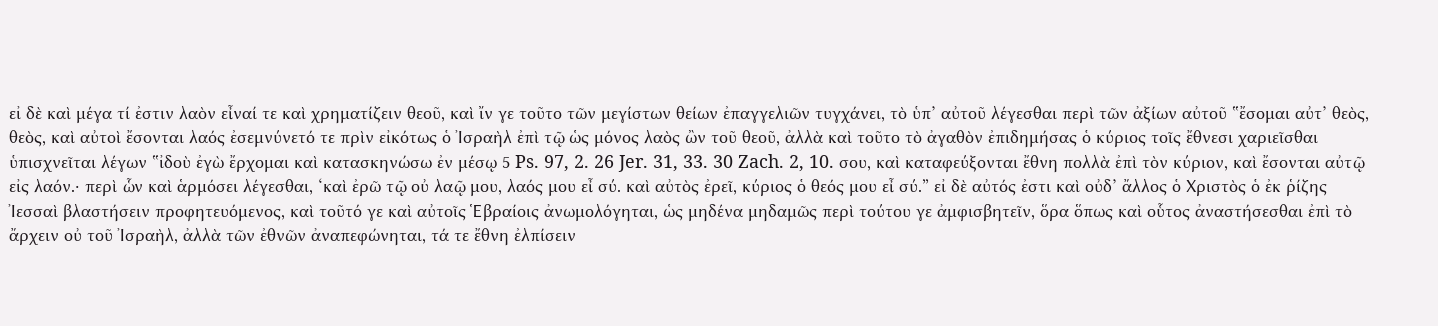εἰ δὲ καὶ μέγα τί ἐστιν λαὸν εἶναί τε καὶ χρηματίζειν θεοῦ, καὶ ἴν γε τοῦτο τῶν μεγίστων θείων ἐπαγγελιῶν τυγχάνει, τὸ ὑπ’ αὐτοῦ λέγεσθαι περὶ τῶν ἀξίων αὐτοῦ ‟ἔσομαι αὐτ’ θεὸς, θεὸς, καὶ αὐτοὶ ἔσονται λαός ἐσεμνύνετό τε πρὶν εἰκότως ὁ Ἰσραὴλ ἐπὶ τῷ ὡς μόνος λαὸς ὢν τοῦ θεοῦ, ἀλλὰ καὶ τοῦτο τὸ ἀγαθὸν ἐπιδημήσας ὁ κύριος τοῖς ἔθνεσι χαριεῖσθαι ὑπισχνεῖται λέγων ‟ἰδοὺ ἐγὼ ἔρχομαι καὶ κατασκηνώσω ἐν μέσῳ 5 Ps. 97, 2. 26 Jer. 31, 33. 30 Zach. 2, 10. σου, καὶ καταφεύξονται ἔθνη πολλὰ ἐπὶ τὸν κύριον, καὶ ἔσονται αὐτῷ εἰς λαόν.· περὶ ὧν καὶ ἁρμόσει λέγεσθαι, ‘καὶ ἐρῶ τῷ οὐ λαῷ μου, λαός μου εἶ σύ. καὶ αὐτὸς ἐρεῖ, κύριος ὁ θεός μου εἶ σύ.” εἰ δὲ αὐτός ἐστι καὶ οὐδ’ ἄλλος ὁ Χριστὸς ὁ ἐκ ῥίζης Ἰεσσαὶ βλαστήσειν προφητευόμενος, καὶ τοῦτό γε καὶ αὐτοῖς Ἑβραίοις ἀνωμολόγηται, ὡς μηδένα μηδαμῶς περὶ τούτου γε ἀμφισβητεῖν, ὅρα ὅπως καὶ οὗτος ἀναστήσεσθαι ἐπὶ τὸ ἄρχειν οὐ τοῦ Ἰσραὴλ, ἀλλὰ τῶν ἐθνῶν ἀναπεφώνηται, τά τε ἔθνη ἐλπίσειν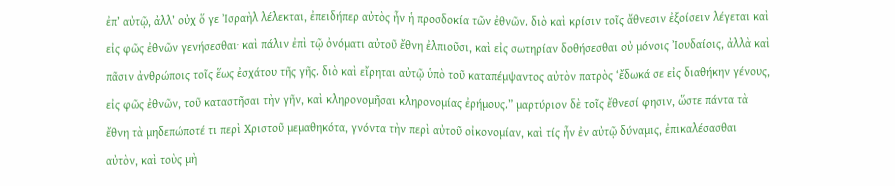ἐπ’ αὐτῷ, ἀλλ’ οὐχ ὅ γε Ἰσραὴλ λέλεκται, ἐπειδήπερ αὐτὸς ἦν ἡ προσδοκία τῶν ἐθνῶν. διὸ καὶ κρίσιν τοῖς ἄθνεσιν ἐξοίσειν λέγεται καὶ εἰς φῶς ἐθνῶν γενήσεσθαι· καὶ πάλιν ἐπὶ τῷ ὀνόματι αὐτοῦ ἔθνη ἐλπιοῦσι, καὶ εἰς σωτηρίαν δοθήσεσθαι οὐ μόνοις Ἰουδαίοις, ἀλλὰ καὶ πᾶσιν ἀνθρώποις τοῖς ἕως ἐσχάτου τῆς γῆς. διὸ καὶ εἴρηται αὐτῷ ὑπὸ τοῦ καταπέμψαντος αὐτὸν πατρὸς ‘ἔδωκά σε εἰς διαθήκην γένους, εἰς φῶς ἐθνῶν, τοῦ καταστῆσαι τὴν γῆν, καὶ κληρονομῆσαι κληρονομίας ἐρήμους.” μαρτύριον δὲ τοῖς ἔθνεσί φησιν, ὥστε πάντα τὰ ἔθνη τὰ μηδεπώποτέ τι περὶ Χριστοῦ μεμαθηκότα, γνόντα τὴν περὶ αὐτοῦ οἰκονομίαν, καὶ τίς ἦν ἐν αὐτῷ δύναμις, ἐπικαλέσασθαι αὐτὸν, καὶ τοὺς μὴ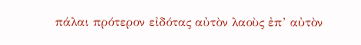πάλαι πρότερον εἰδότας αὐτὸν λαοὺς ἐπ’ αὐτὸν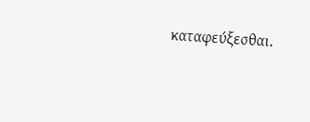καταφεύξεσθαι.